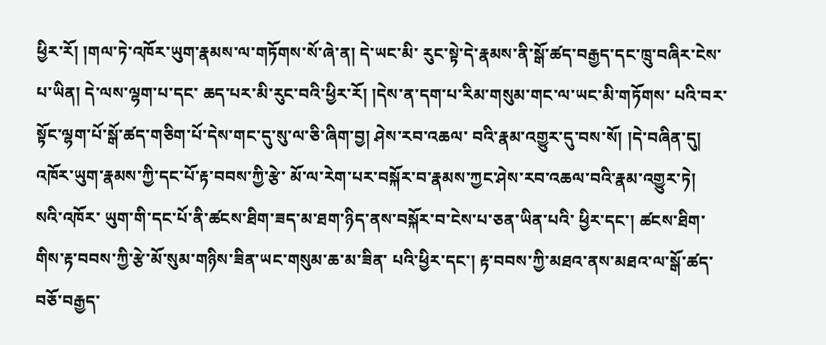ཕྱིར་རོ། །གལ་ཏེ་འཁོར་ཡུག་རྣམས་ལ་གཏོགས་སོ་ཞེ་ན། དེ་ཡང་མི་ རུང་སྟེ་དེ་རྣམས་ནི་སྒོ་ཚད་བརྒྱད་དང་ཁྲུ་བཞིར་ངེས་པ་ཡིན། དེ་ལས་ལྷག་པ་དང་ ཆད་པར་མི་རུང་བའི་ཕྱིར་རོ། །དེས་ན་དག་པ་རིམ་གསུམ་གང་ལ་ཡང་མི་གཏོགས་ པའི་བར་སྟོང་ལྷག་པོ་སྒོ་ཚད་གཅིག་པོ་དེས་གང་དུ་སུ་ལ་ཅི་ཞིག་བྱ། ཤེས་རབ་འཆལ་ བའི་རྣམ་འགྱུར་དུ་བས་སོ། །དེ་བཞིན་དུ། འཁོར་ཡུག་རྣམས་ཀྱི་དང་པོ་རྟ་བབས་ཀྱི་རྩེ་ མོ་ལ་རེག་པར་བསྐོར་བ་རྣམས་ཀྱང་ཤེས་རབ་འཆལ་བའི་རྣམ་འགྱུར་ཏེ། སའི་འཁོར་ ཡུག་གི་དང་པོ་ནི་ཚངས་ཐིག་ཟད་མ་ཐག་ཉིད་ནས་བསྐོར་བ་ངེས་པ་ཅན་ཡིན་པའི་ ཕྱིར་དང་། ཚངས་ཐིག་གིས་རྟ་བབས་ཀྱི་རྩེ་མོ་སུམ་གཉིས་ཟིན་ཡང་གསུམ་ཆ་མ་ཟིན་ པའི་ཕྱིར་དང་། རྟ་བབས་ཀྱི་མཐའ་ནས་མཐའ་ལ་སྒོ་ཚད་བཅོ་བརྒྱད་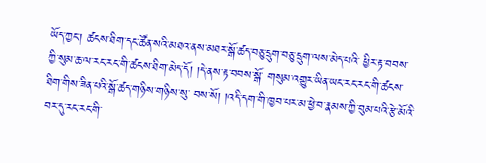ཡོད་ཀྱང་། ཚངས་ཐིག་དང་ཚོན་སའི་མཐའ་ནས་མཐར་སྒོ་ཚད་བཅུ་དྲུག་བཅུ་དྲུག་ལས་མེད་པའི་ ཕྱིར་རྟ་བབས་ཀྱི་སུམ་ཆ་ལ་རང་རང་གི་ཚངས་ཐིག་མེད་དོ། །དེ་ནས་རྟ་བབས་སྒོ་ གསུམ་འགྱུར་ཡིན་ཡང་རང་རང་གི་ཚངས་ཐིག་གིས་ཟིན་པའི་སྒོ་ཚད་གཉིས་གཉིས་སུ་ བས་སོ། །འདི་དག་གི་ཁྱབ་པར་མ་ཕྱེ་བ་རྣམས་ཀྱི་བུམ་པའི་རྩེ་མོའི་བར་དུ་རང་རང་གི་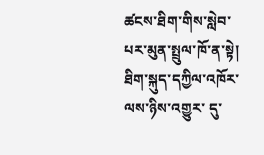ཚངས་ཐིག་གིས་སླེབ་པར་མུན་སྤྲུལ་ཁོ་ན་སྟེ། ཐིག་སྐུད་དཀྱིལ་འཁོར་ལས་ཉིས་འགྱུར་ དུ་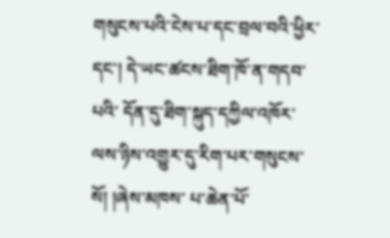གསུངས་པའི་ངེས་པ་དང་བྲལ་བའི་ཕྱིར་དང་། དེ་ཡང་ཚངས་ཐིག་ཁོ་ན་གདབ་པའི་ དོན་དུ་ཐིག་སྐུད་དཀྱིལ་འཁོར་ལས་ཉིས་འགྱུར་དུ་རིག་པར་གསུངས་སོ། །ཞེས་མཁས་ པ་ཆེན་པོ་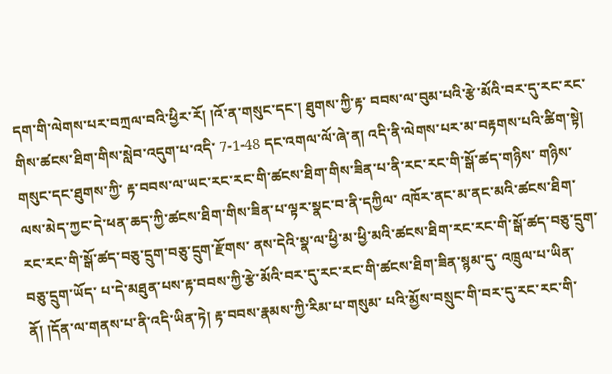དག་གི་ལེགས་པར་བཀྲལ་བའི་ཕྱིར་རོ། །འོ་ན་གསུང་དང་། ཐུགས་ཀྱི་རྟ་ བབས་ལ་བུམ་པའི་རྩེ་མོའི་བར་དུ་རང་རང་གིས་ཚངས་ཐིག་གིས་སླེབ་འདུག་པ་འདི་ 7-1-48 དང་འགལ་ལོ་ཞེ་ན། འདི་ནི་ལེགས་པར་མ་བརྟགས་པའི་ཚིག་སྟེ། གསུང་དང་ཐུགས་ཀྱི་ རྟ་བབས་ལ་ཡང་རང་རང་གི་ཚངས་ཐིག་གིས་ཟིན་པ་ནི་རང་རང་གི་སྒོ་ཚད་གཉིས་ གཉིས་ལས་མེད་ཀྱང་དེ་ཕན་ཆད་ཀྱི་ཚངས་ཐིག་གིས་ཟིན་པ་ལྟར་སྣང་བ་ནི་དཀྱིལ་ འཁོར་ནང་མ་ནང་མའི་ཚངས་ཐིག་རང་རང་གི་སྒོ་ཚད་བཅུ་དྲུག་བཅུ་དྲུག་རྫོགས་ ནས་དེའི་སྣ་ལ་ཕྱི་མ་ཕྱི་མའི་ཚངས་ཐིག་རང་རང་གི་སྒོ་ཚད་བཅུ་དྲུག་བཅུ་དྲུག་ཡོད་ པ་དེ་མཐུན་པས་རྟ་བབས་ཀྱི་རྩེ་མོའི་བར་དུ་རང་རང་གི་ཚངས་ཐིག་ཟིན་སྙམ་དུ་ འཁྲུལ་པ་ཡིན་ནོ། །དོན་ལ་གནས་པ་ནི་འདི་ཡིན་ཏེ། རྟ་བབས་རྣམས་ཀྱི་རིམ་པ་གསུམ་ པའི་མྱོས་བསྲུང་གི་བར་དུ་རང་རང་གི་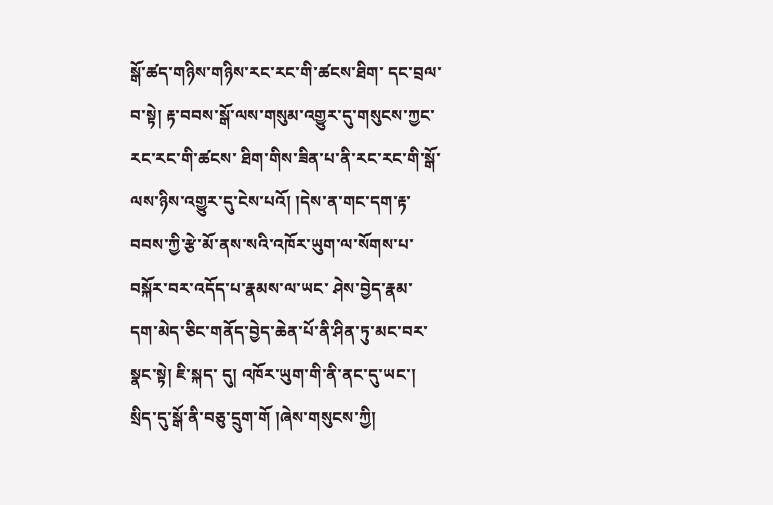སྒོ་ཚད་གཉིས་གཉིས་རང་རང་གི་ཚངས་ཐིག་ དང་བྲལ་བ་སྟེ། རྟ་བབས་སྒོ་ལས་གསུམ་འགྱུར་དུ་གསུངས་ཀྱང་རང་རང་གི་ཚངས་ ཐིག་གིས་ཟིན་པ་ནི་རང་རང་གི་སྒོ་ལས་ཉིས་འགྱུར་དུ་ངེས་པའོ། །དེས་ན་གང་དག་རྟ་ བབས་ཀྱི་རྩེ་མོ་ནས་སའི་འཁོར་ཡུག་ལ་སོགས་པ་བསྐོར་བར་འདོད་པ་རྣམས་ལ་ཡང་ ཤེས་བྱེད་རྣམ་དག་མེད་ཅིང་གནོད་བྱེད་ཆེན་པོ་ནི་ཤིན་ཏུ་མང་བར་སྣང་སྟེ། ཇི་སྐད་ དུ། འཁོར་ཡུག་གི་ནི་ནང་དུ་ཡང་། སྲིད་དུ་སྒོ་ནི་བཅུ་དྲུག་གོ །ཞེས་གསུངས་ཀྱི།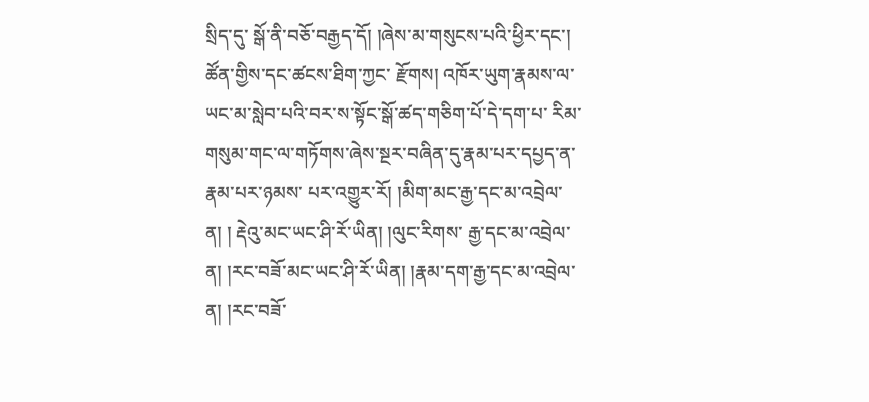སྲིད་དུ་ སྒོ་ནི་བཅོ་བརྒྱད་དོ། །ཞེས་མ་གསུངས་པའི་ཕྱིར་དང་། ཚོན་གྱིས་དང་ཚངས་ཐིག་ཀྱང་ རྫོགས། འཁོར་ཡུག་རྣམས་ལ་ཡང་མ་སླེབ་པའི་བར་ས་སྟོང་སྒོ་ཚད་གཅིག་པོ་དེ་དག་པ་ རིམ་གསུམ་གང་ལ་གཏོགས་ཞེས་སྔར་བཞིན་དུ་རྣམ་པར་དཔྱད་ན་རྣམ་པར་ཉམས་ པར་འགྱུར་རོ། །མིག་མང་རྒྱ་དང་མ་འབྲེལ་ན། ། རྡེའུ་མང་ཡང་ཤི་རོ་ཡིན། །ལུང་རིགས་ རྒྱ་དང་མ་འབྲེལ་ན། །རང་བཟོ་མང་ཡང་ཤི་རོ་ཡིན། །རྣམ་དག་རྒྱ་དང་མ་འབྲེལ་ ན། །རང་བཟོ་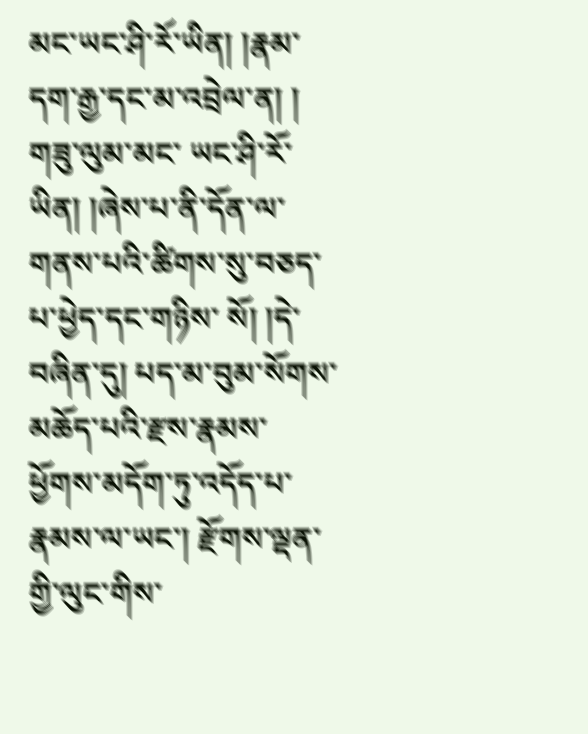མང་ཡང་ཤི་རོ་ཡིན། །རྣམ་དག་རྒྱ་དང་མ་འབྲེལ་ན། ། གཟུ་ལུམ་མང་ ཡང་ཤི་རོ་ཡིན། །ཞེས་པ་ནི་དོན་ལ་གནས་པའི་ཚིགས་སུ་བཅད་པ་ཕྱེད་དང་གཉིས་ སོ། །དེ་བཞིན་དུ། པད་མ་བུམ་སོགས་མཆོད་པའི་རྫས་རྣམས་ཕྱོགས་མདོག་ཏུ་འདོད་པ་ རྣམས་ལ་ཡང་། རྫོགས་ལྡན་གྱི་ལུང་གིས་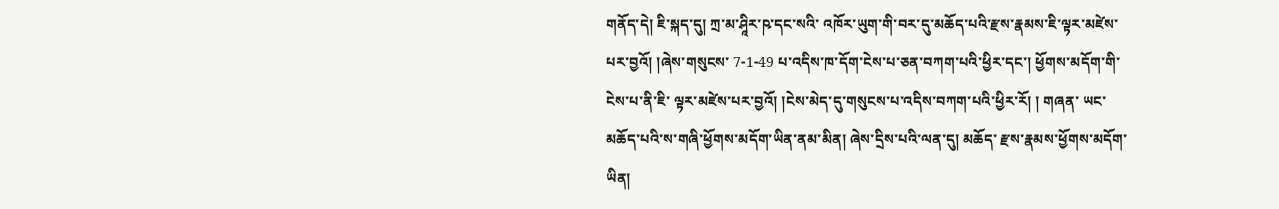གནོད་དེ། ཇི་སྐད་དུ། ཀྲ་མ་ཤཱིར་ཥ་དང་སའི་ འཁོར་ཡུག་གི་བར་དུ་མཆོད་པའི་རྫས་རྣམས་ཇི་ལྟར་མཛེས་པར་བྱའོ། །ཞེས་གསུངས་ 7-1-49 པ་འདིས་ཁ་དོག་ངེས་པ་ཅན་བཀག་པའི་ཕྱིར་དང་། ཕྱོགས་མདོག་གི་ངེས་པ་ནི་ཇི་ ལྟར་མཛེས་པར་བྱའོ། །ངེས་མེད་དུ་གསུངས་པ་འདིས་བཀག་པའི་ཕྱིར་རོ། ། གཞན་ ཡང་མཆོད་པའི་ས་གཞི་ཕྱོགས་མདོག་ཡིན་ནམ་མིན། ཞེས་དྲིས་པའི་ལན་དུ། མཆོད་ རྫས་རྣམས་ཕྱོགས་མདོག་ཡིན།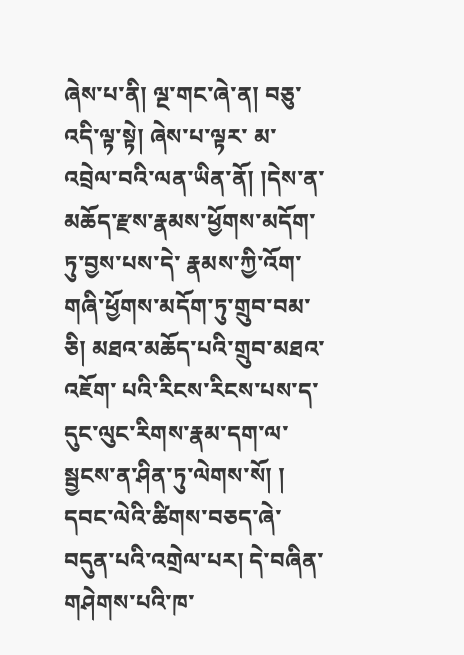ཞེས་པ་ནི། ལྔ་གང་ཞེ་ན། བཅུ་འདི་ལྟ་སྟེ། ཞེས་པ་ལྟར་ མ་འབྲེལ་བའི་ལན་ཡིན་ནོ། །དེས་ན་མཆོད་རྫས་རྣམས་ཕྱོགས་མདོག་ཏུ་བྱས་པས་དེ་ རྣམས་ཀྱི་འོག་གཞི་ཕྱོགས་མདོག་ཏུ་གྲུབ་བམ་ཅི། མཐའ་མཆོད་པའི་གྲུབ་མཐའ་འཇོག་ པའི་རིངས་རིངས་པས་ད་དུང་ལུང་རིགས་རྣམ་དག་ལ་སྦྱངས་ན་ཤིན་ཏུ་ལེགས་སོ། ། དབང་ལེའི་ཚིགས་བཅད་ཞེ་བདུན་པའི་འགྲེལ་པར། དེ་བཞིན་གཤེགས་པའི་ཁ་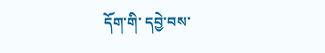དོག་གི་ དབྱེ་བས་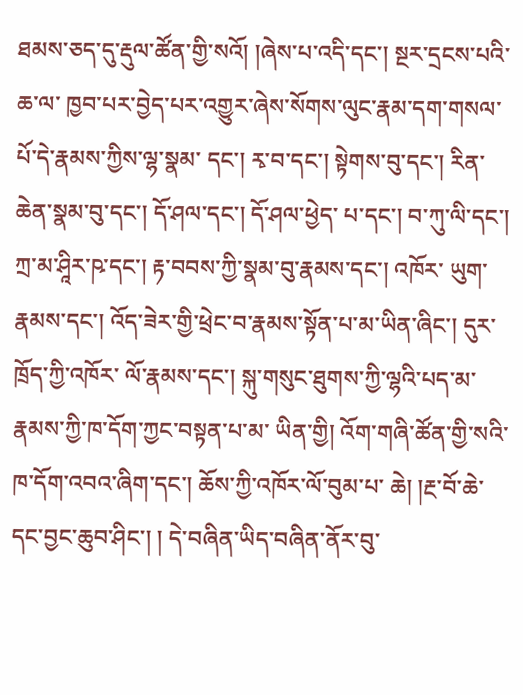ཐམས་ཅད་དུ་རྡུལ་ཚོན་གྱི་སའོ། །ཞེས་པ་འདི་དང་། སྔར་དྲངས་པའི་ཆ་ལ་ ཁྱབ་པར་བྱེད་པར་འགྱུར་ཞེས་སོགས་ལུང་རྣམ་དག་གསལ་པོ་དེ་རྣམས་ཀྱིས་ལྷ་སྣམ་ དང་། རྭ་བ་དང་། སྟེགས་བུ་དང་། རིན་ཆེན་སྣམ་བུ་དང་། དོ་ཤལ་དང་། དོ་ཤལ་ཕྱེད་ པ་དང་། བ་ཀུ་ལི་དང་། ཀྲ་མ་ཤཱིར་ཥ་དང་། རྟ་བབས་ཀྱི་སྣམ་བུ་རྣམས་དང་། འཁོར་ ཡུག་རྣམས་དང་། འོད་ཟེར་གྱི་ཕྲེང་བ་རྣམས་སྟོན་པ་མ་ཡིན་ཞིང་། དུར་ཁྲོད་ཀྱི་འཁོར་ ལོ་རྣམས་དང་། སྐུ་གསུང་ཐུགས་ཀྱི་ལྷའི་པད་མ་རྣམས་ཀྱི་ཁ་དོག་ཀྱང་བསྟན་པ་མ་ ཡིན་གྱི། འོག་གཞི་ཚོན་གྱི་སའི་ཁ་དོག་འབའ་ཞིག་དང་། ཆོས་ཀྱི་འཁོར་ལོ་བུམ་པ་ ཆེ། །རྔ་བོ་ཆེ་དང་བྱང་ཆུབ་ཤིང་། ། དེ་བཞིན་ཡིད་བཞིན་ནོར་བུ་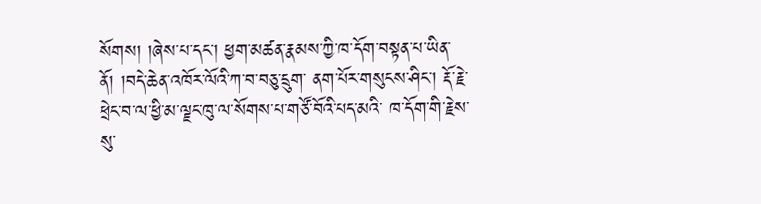སོགས། །ཞེས་པ་དང་། ཕྱག་མཚན་རྣམས་ཀྱི་ཁ་དོག་བསྟན་པ་ཡིན་ནོ། །བདེ་ཆེན་འཁོར་ལོའི་ཀ་བ་བཅུ་དྲུག་ ནག་པོར་གསུངས་ཤིང་། རྡོ་རྗེ་ཕྲེང་བ་ལ་ཕྱི་མ་ལྗང་ཁུ་ལ་སོགས་པ་གཙོ་བོའི་པད་མའི་ ཁ་དོག་གི་རྗེས་སུ་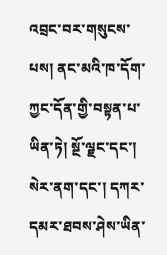འབྲང་བར་གསུངས་པས། ནང་མའི་ཁ་དོག་ཀྱང་དོན་གྱི་བསྟན་པ་ ཡིན་ཏེ། སྔོ་ལྗང་དང་། སེར་ནག་དང་། དཀར་དམར་ཐབས་ཤེས་ཡིན་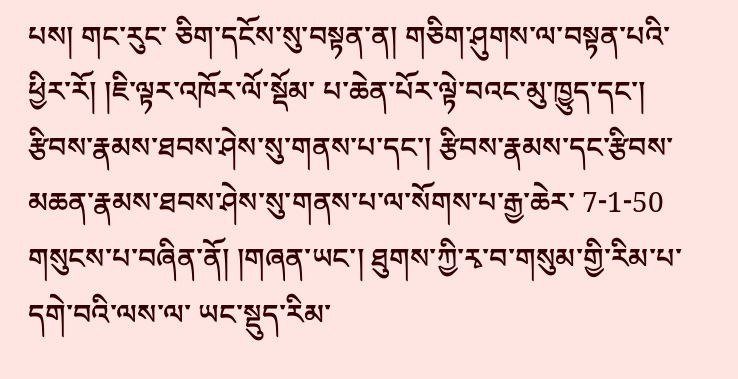པས། གང་རུང་ ཅིག་དངོས་སུ་བསྟན་ན། གཅིག་ཤུགས་ལ་བསྟན་པའི་ཕྱིར་རོ། །ཇི་ལྟར་འཁོར་ལོ་སྡོམ་ པ་ཆེན་པོར་ལྟེ་བའང་མུ་ཁྱུད་དང་། རྩིབས་རྣམས་ཐབས་ཤེས་སུ་གནས་པ་དང་། རྩིབས་རྣམས་དང་རྩིབས་མཆན་རྣམས་ཐབས་ཤེས་སུ་གནས་པ་ལ་སོགས་པ་རྒྱ་ཆེར་ 7-1-50 གསུངས་པ་བཞིན་ནོ། །གཞན་ཡང་། ཐུགས་ཀྱི་རྭ་བ་གསུམ་གྱི་རིམ་པ་དགེ་བའི་ལས་ལ་ ཡང་སྡུད་རིམ་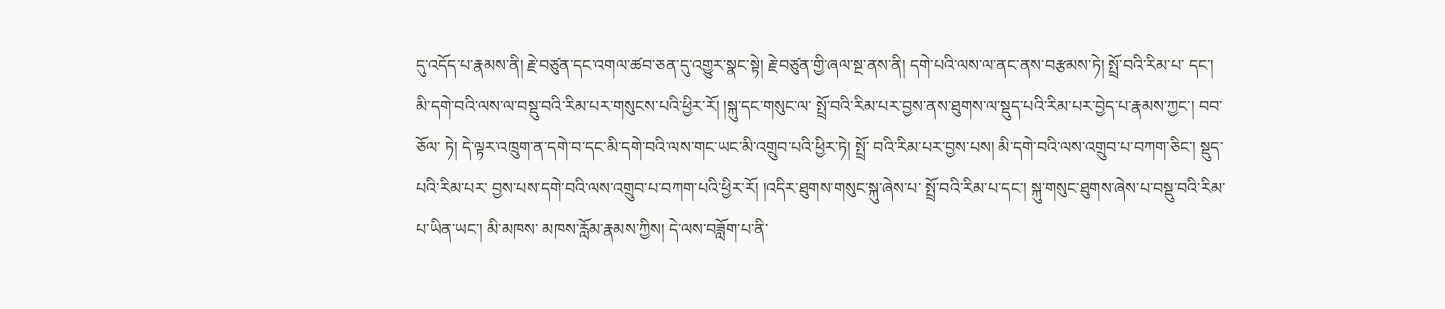དུ་འདོད་པ་རྣམས་ནི། རྗེ་བཙུན་དང་འགལ་ཚབ་ཅན་དུ་འགྱུར་སྣང་སྟེ། རྗེ་བཙུན་གྱི་ཞལ་སྔ་ནས་ནི། དགེ་པའི་ལས་ལ་ནང་ནས་བརྩམས་ཏེ། སྤྲོ་བའི་རིམ་པ་ དང་། མི་དགེ་བའི་ལས་ལ་བསྡུ་བའི་རིམ་པར་གསུངས་པའི་ཕྱིར་རོ། །སྐུ་དང་གསུང་ལ་ སྤྲོ་བའི་རིམ་པར་བྱས་ནས་ཐུགས་ལ་སྡུད་པའི་རིམ་པར་བྱེད་པ་རྣམས་ཀྱང་། བབ་ཅོལ་ ཏེ། དེ་ལྟར་འཁྲུག་ན་དགེ་བ་དང་མི་དགེ་བའི་ལས་གང་ཡང་མི་འགྲུབ་པའི་ཕྱིར་ཏེ། སྤྲོ་ བའི་རིམ་པར་བྱས་པས། མི་དགེ་བའི་ལས་འགྲུབ་པ་བཀག་ཅིང་། སྡུད་པའི་རིམ་པར་ བྱས་པས་དགེ་བའི་ལས་འགྲུབ་པ་བཀག་པའི་ཕྱིར་རོ། །འདིར་ཐུགས་གསུང་སྐུ་ཞེས་པ་ སྤྲོ་བའི་རིམ་པ་དང་། སྐུ་གསུང་ཐུགས་ཞེས་པ་བསྡུ་བའི་རིམ་པ་ཡིན་ཡང་། མི་མཁས་ མཁས་རློམ་རྣམས་ཀྱིས། དེ་ལས་བཟློག་པ་ནི་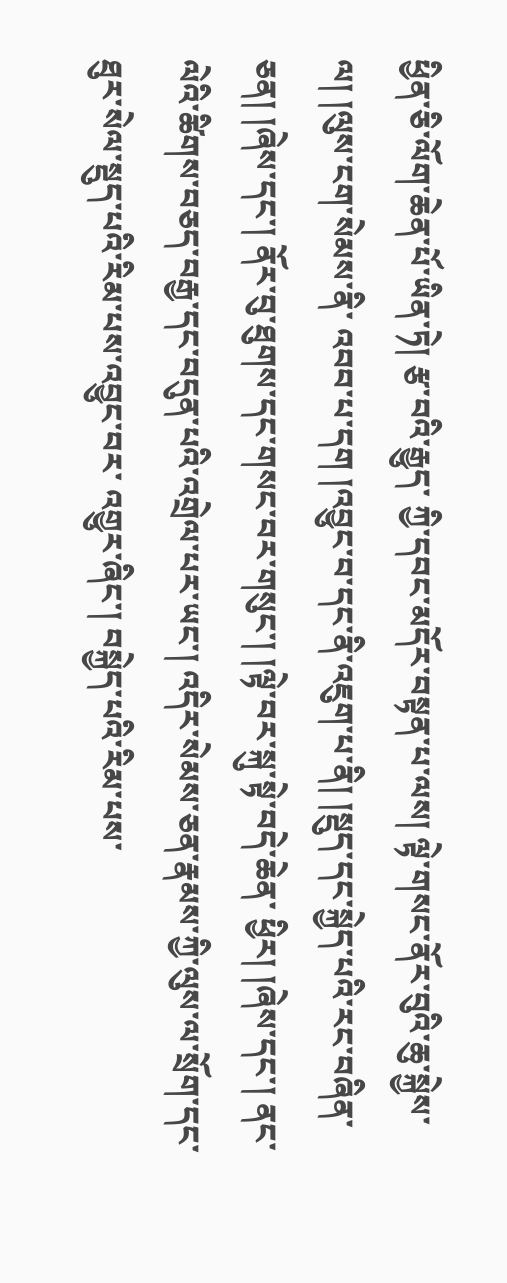ཕྱིན་ཅི་ལོག་ཆེན་པོ་ཡིན་ཏེ། རྩ་བའི་རྒྱུད་ ཀྱི་དབང་མདོར་བསྟན་པ་ལས། ལྟེ་གསང་ནོར་བུའི་ཆུ་སྐྱེས་ལ། །ལུས་ངག་སེམས་ནི་ འབབ་པ་དག །འབྱུང་བ་དང་ནི་འཇུག་པ་ནི། །སྡུད་དང་སྐྱེད་པའི་རང་བཞིན་ ཅན། །ཞེས་དང་། ནོར་བུ་ཐུགས་དང་གསང་བར་གསུང་། །ལྟེ་བར་སྐུ་སྟེ་བདེ་ཆེན་ ཕྱིར། །ཞེས་དང་། ནང་ལེའི་ཚིགས་བཅད་བརྒྱ་དང་བདུན་པའི་འགྲེལ་པར་ཡང་། འདིར་སེམས་ཅན་རྣམས་ཀྱི་ལུས་ལ་སྲོག་དང་ཐུར་སེལ་སྡུད་པའི་རིམ་པས་འབྱུང་བར་ འགྱུར་ཞིང་། བསྐྱེད་པའི་རིམ་པས་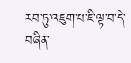རབ་ཏུ་འཇུག་པ་ཇི་ལྟ་བ་དེ་བཞིན་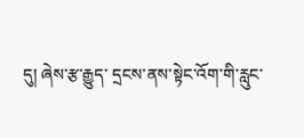དུ། ཞེས་རྩ་རྒྱུད་ དྲངས་ནས་སྟེང་འོག་གི་རླུང་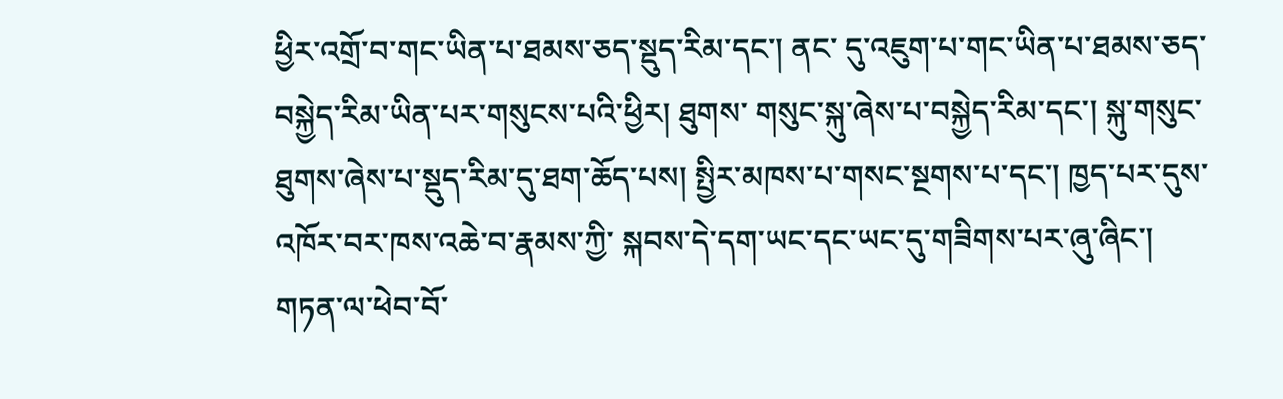ཕྱིར་འགྲོ་བ་གང་ཡིན་པ་ཐམས་ཅད་སྡུད་རིམ་དང་། ནང་ དུ་འཇུག་པ་གང་ཡིན་པ་ཐམས་ཅད་བསྐྱེད་རིམ་ཡིན་པར་གསུངས་པའི་ཕྱིར། ཐུགས་ གསུང་སྐུ་ཞེས་པ་བསྐྱེད་རིམ་དང་། སྐུ་གསུང་ཐུགས་ཞེས་པ་སྡུད་རིམ་དུ་ཐག་ཆོད་པས། སྤྱིར་མཁས་པ་གསང་སྔགས་པ་དང་། ཁྱད་པར་དུས་འཁོར་བར་ཁས་འཆེ་བ་རྣམས་ཀྱི་ སྐབས་དེ་དག་ཡང་དང་ཡང་དུ་གཟིགས་པར་ཞུ་ཞིང་། གཏན་ལ་ཕེབ་བོ་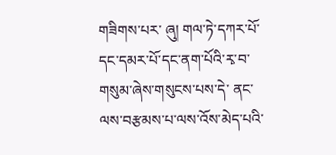གཟིགས་པར་ ཞུ། གལ་ཏེ་དཀར་པོ་དང་དམར་པོ་དང་ནག་པོའི་རྭ་བ་གསུམ་ཞེས་གསུངས་པས་དེ་ ནང་ལས་བརྩམས་པ་ལས་འོས་མེད་པའི་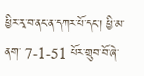ཕྱིར་རྭ་བ་ནང་ན་དཀར་པོ་དང་། ཕྱི་མ་ནག་ 7-1-51 པོར་གྲུབ་བོ་ཞེ་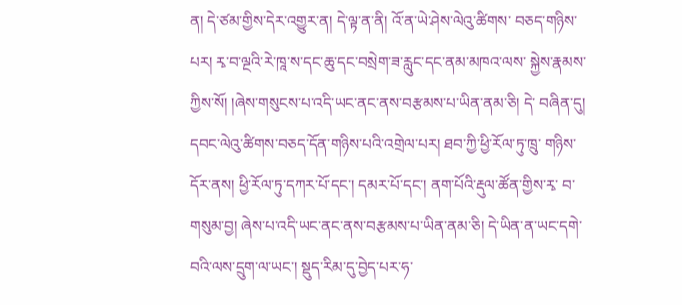ན། དེ་ཙམ་གྱིས་དེར་འགྱུར་ན། དེ་ལྟ་ན་ནི། འོ་ན་ཡེ་ཤེས་ལེའུ་ཚིགས་ བཅད་གཉིས་པར། རྭ་བ་ལྔའི་རེ་ཁཱ་ས་དང་ཆུ་དང་བསྲེག་ཟ་རླུང་དང་ནམ་མཁའ་ལས་ སྐྱེས་རྣམས་ཀྱིས་སོ། །ཞེས་གསུངས་པ་འདི་ཡང་ནང་ནས་བརྩམས་པ་ཡིན་ནམ་ཅི། དེ་ བཞིན་དུ། དབང་ལེའུ་ཚིགས་བཅད་དོན་གཉིས་པའི་འགྲེལ་པར། ཐབ་ཀྱི་ཕྱི་རོལ་ཏུ་ཁྲུ་ གཉིས་དོར་ནས། ཕྱི་རོལ་ཏུ་དཀར་པོ་དང་། དམར་པོ་དང་། ནག་པོའི་རྡུལ་ཚོན་གྱིས་རྭ་ བ་གསུམ་བྱ། ཞེས་པ་འདི་ཡང་ནང་ནས་བརྩམས་པ་ཡིན་ནམ་ཅི། དེ་ཡིན་ན་ཡང་དགེ་ བའི་ལས་དྲུག་ལ་ཡང་། སྡུད་རིམ་དུ་བྱེད་པར་ཧ་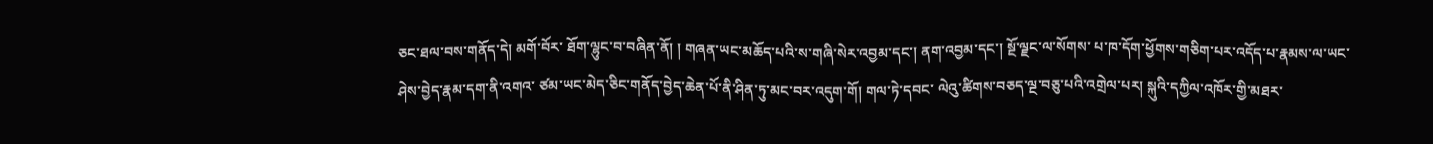ཅང་ཐལ་བས་གནོད་དེ། མགོ་བོར་ ཐོག་ལྷུང་བ་བཞིན་ནོ། ། གཞན་ཡང་མཆོད་པའི་ས་གཞི་སེར་འབྱམ་དང་། ནག་འབྱམ་དང་། སྔོ་ལྗང་ལ་སོགས་ པ་ཁ་དོག་ཕྱོགས་གཅིག་པར་འདོད་པ་རྣམས་ལ་ཡང་ཤེས་བྱེད་རྣམ་དག་ནི་འགའ་ ཙམ་ཡང་མེད་ཅིང་གནོད་བྱེད་ཆེན་པོ་ནི་ཤིན་ཏུ་མང་བར་འདུག་གོ། གལ་ཏེ་དབང་ ལེའུ་ཚིགས་བཅད་ལྔ་བཅུ་པའི་འགྲེལ་པར། སྐུའི་དཀྱིལ་འཁོར་གྱི་མཐར་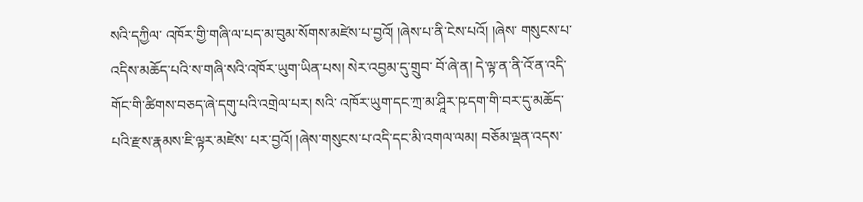སའི་དཀྱིལ་ འཁོར་གྱི་གཞི་ལ་པད་མ་བུམ་སོགས་མཛེས་པ་བྱའོ། །ཞེས་པ་ནི་ངེས་པའོ། །ཞེས་ གསུངས་པ་འདིས་མཆོད་པའི་ས་གཞི་སའི་འཁོར་ཡུག་ཡིན་པས། སེར་འབྱམ་དུ་གྲུབ་ བོ་ཞེ་ན། དེ་ལྟ་ན་ནི་འོ་ན་འདི་གོང་གི་ཚིགས་བཅད་ཞེ་དགུ་པའི་འགྲེལ་པར། སའི་ འཁོར་ཡུག་དང་ཀྲ་མ་ཤཱིར་ཥ་དག་གི་བར་དུ་མཆོད་པའི་རྫས་རྣམས་ཇི་ལྟར་མཛེས་ པར་བྱའོ། །ཞེས་གསུངས་པ་འདི་དང་མི་འགལ་ལམ། བཅོམ་ལྡན་འདས་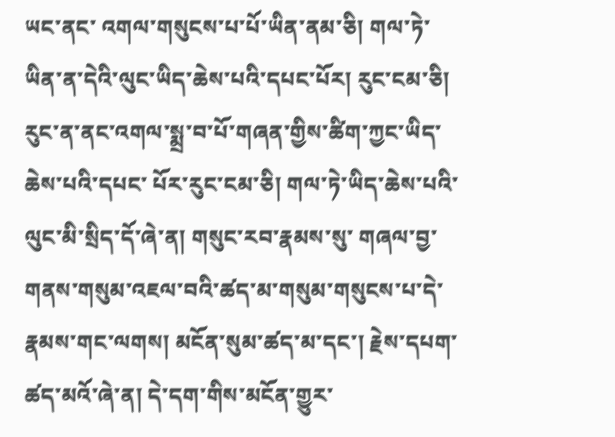ཡང་ནང་ འགལ་གསུངས་པ་པོ་ཡིན་ནམ་ཅི། གལ་ཏེ་ཡིན་ན་དེའི་ལུང་ཡིད་ཆེས་པའི་དཔང་པོར། རུང་ངམ་ཅི། རུང་ན་ནང་འགལ་སྨྲ་བ་པོ་གཞན་གྱིས་ཚིག་ཀྱང་ཡིད་ཆེས་པའི་དཔང་ པོར་རུང་ངམ་ཅི། གལ་ཏེ་ཡིད་ཆེས་པའི་ལུང་མི་སྲིད་དོ་ཞེ་ན། གསུང་རབ་རྣམས་སུ་ གཞལ་བྱ་གནས་གསུམ་འཇལ་བའི་ཚད་མ་གསུམ་གསུངས་པ་དེ་རྣམས་གང་ལགས། མངོན་སུམ་ཚད་མ་དང་། རྗེས་དཔག་ཚད་མའོ་ཞེ་ན། དེ་དག་གིས་མངོན་གྱུར་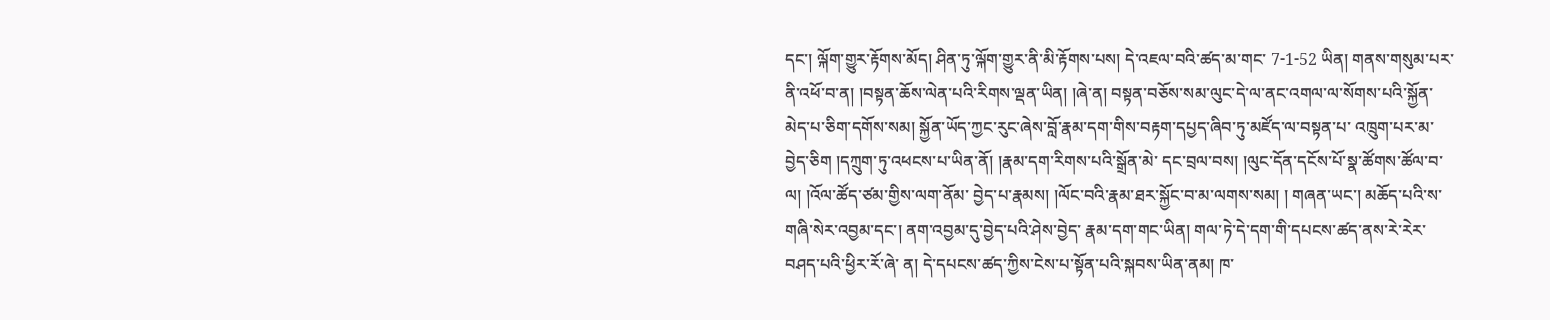དང་། ལྐོག་གྱུར་རྟོགས་མོད། ཤིན་ཏུ་ལྐོག་གྱུར་ནི་མི་རྟོགས་པས། དེ་འཇལ་བའི་ཚད་མ་གང་ 7-1-52 ཡིན། གནས་གསུམ་པར་ནི་འཕོ་བ་ན། །བསྟན་ཆོས་ལེན་པའི་རིགས་ལྡན་ཡིན། །ཞེ་ན། བསྟན་བཅོས་སམ་ལུང་དེ་ལ་ནང་འགལ་ལ་སོགས་པའི་སྐྱོན་མེད་པ་ཅིག་དགོས་སམ། སྐྱོན་ཡོད་ཀྱང་རུང་ཞེས་བློ་རྣམ་དག་གིས་བརྟག་དཔྱད་ཞིབ་ཏུ་མཛོད་ལ་བསྟན་པ་ འཁྲུག་པར་མ་བྱེད་ཅིག །དཀྲུག་ཏུ་འཕངས་པ་ཡིན་ནོ། །རྣམ་དག་རིགས་པའི་སྒྲོན་མེ་ དང་བྲལ་བས། །ལུང་དོན་དངོས་པོ་སྣ་ཚོགས་ཚོལ་བ་ལ། །འོལ་ཚོད་ཙམ་གྱིས་ལག་ནོམ་ བྱེད་པ་རྣམས། །ལོང་བའི་རྣམ་ཐར་སྐྱོང་བ་མ་ལགས་སམ། ། གཞན་ཡང་། མཆོད་པའི་ས་གཞི་སེར་འབྱམ་དང་། ནག་འབྱམ་དུ་བྱེད་པའི་ཤེས་བྱེད་ རྣམ་དག་གང་ཡིན། གལ་ཏེ་དེ་དག་གི་དཔངས་ཚད་ནས་རེ་རེར་བཤད་པའི་ཕྱིར་རོ་ཞེ་ ན། དེ་དཔངས་ཚད་ཀྱིས་ངེས་པ་སྟོན་པའི་སྐབས་ཡིན་ནམ། ཁ་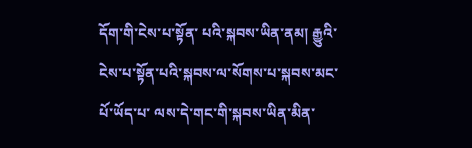དོག་གི་ངེས་པ་སྟོན་ པའི་སྐབས་ཡིན་ནམ། རྒྱུའི་ངེས་པ་སྟོན་པའི་སྐབས་ལ་སོགས་པ་སྐབས་མང་པོ་ཡོད་པ་ ལས་དེ་གང་གི་སྐབས་ཡིན་མིན་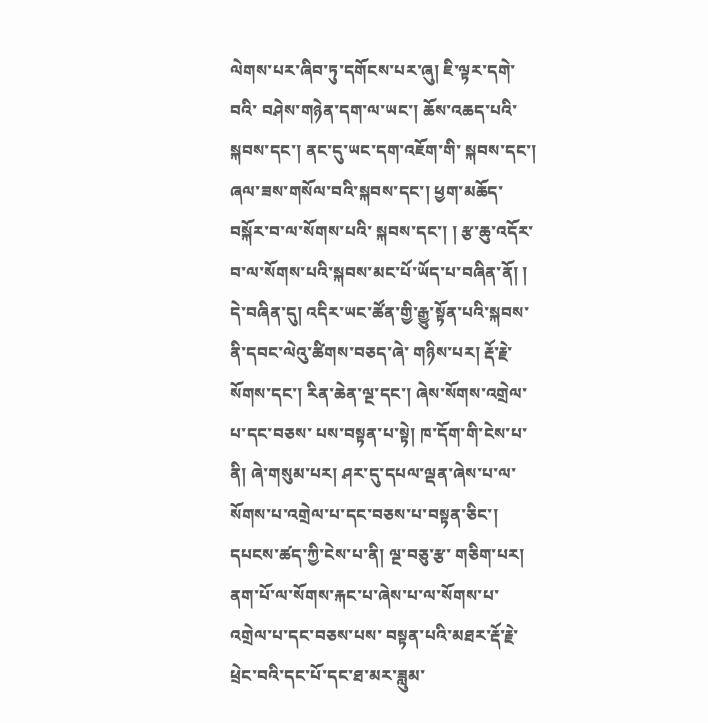ལེགས་པར་ཞིབ་ཏུ་དགོངས་པར་ཞུ། ཇི་ལྟར་དགེ་བའི་ བཤེས་གཉེན་དག་ལ་ཡང་། ཆོས་འཆད་པའི་སྐབས་དང་། ནང་དུ་ཡང་དག་འཇོག་གི་ སྐབས་དང་། ཞལ་ཟས་གསོལ་བའི་སྐབས་དང་། ཕྱག་མཆོད་བསྐོར་བ་ལ་སོགས་པའི་ སྐབས་དང་། ། རྩ་ཆུ་འདོར་བ་ལ་སོགས་པའི་སྐབས་མང་པོ་ཡོད་པ་བཞིན་ནོ། ། དེ་བཞིན་དུ། འདིར་ཡང་ཚོན་གྱི་རྒྱུ་སྟོན་པའི་སྐབས་ནི་དབང་ལེའུ་ཚིགས་བཅད་ཞེ་ གཉིས་པར། རྡོ་རྗེ་སོགས་དང་། རིན་ཆེན་ལྔ་དང་། ཞེས་སོགས་འགྲེལ་པ་དང་བཅས་ པས་བསྟན་པ་སྟེ། ཁ་དོག་གི་ངེས་པ་ནི། ཞེ་གསུམ་པར། ཤར་དུ་དཔལ་ལྡན་ཞེས་པ་ལ་ སོགས་པ་འགྲེལ་པ་དང་བཅས་པ་བསྟན་ཅིང་། དཔངས་ཚད་ཀྱི་ངེས་པ་ནི། ལྔ་བཅུ་རྩ་ གཅིག་པར། ནག་པོ་ལ་སོགས་རྐང་པ་ཞེས་པ་ལ་སོགས་པ་འགྲེལ་པ་དང་བཅས་པས་ བསྟན་པའི་མཐར་རྡོ་རྗེ་ཕྲེང་བའི་དང་པོ་དང་ཐ་མར་ཟླུམ་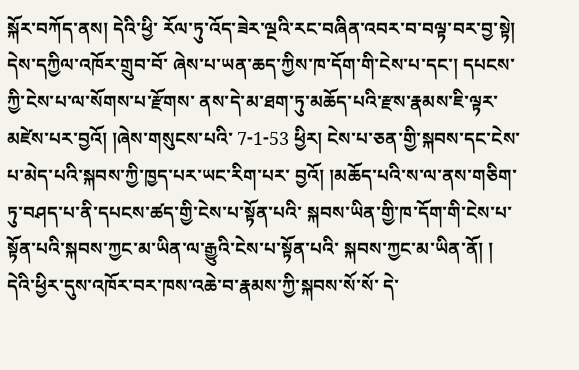སྐོར་བཀོད་ནས། དེའི་ཕྱི་ རོལ་ཏུ་འོད་ཟེར་ལྔའི་རང་བཞིན་འབར་བ་བལྟ་བར་བྱ་སྟེ། དེས་དཀྱིལ་འཁོར་གྲུབ་བོ་ ཞེས་པ་ཡན་ཆད་ཀྱིས་ཁ་དོག་གི་ངེས་པ་དང་། དཔངས་ཀྱི་ངེས་པ་ལ་སོགས་པ་རྫོགས་ ནས་དེ་མ་ཐག་ཏུ་མཆོད་པའི་རྫས་རྣམས་ཇི་ལྟར་མཛེས་པར་བྱའོ། །ཞེས་གསུངས་པའི་ 7-1-53 ཕྱིར། ངེས་པ་ཅན་གྱི་སྐབས་དང་ངེས་པ་མེད་པའི་སྐབས་ཀྱི་ཁྱད་པར་ཡང་རིག་པར་ བྱའོ། །མཆོད་པའི་ས་ལ་ནས་གཅིག་ཏུ་བཤད་པ་ནི་དཔངས་ཚད་གྱི་ངེས་པ་སྟོན་པའི་ སྐབས་ཡིན་གྱི་ཁ་དོག་གི་ངེས་པ་སྟོན་པའི་སྐབས་ཀྱང་མ་ཡིན་ལ་རྒྱུའི་ངེས་པ་སྟོན་པའི་ སྐབས་ཀྱང་མ་ཡིན་ནོ། ། དེའི་ཕྱིར་དུས་འཁོར་བར་ཁས་འཆེ་བ་རྣམས་ཀྱི་སྐབས་སོ་སོ་ དེ་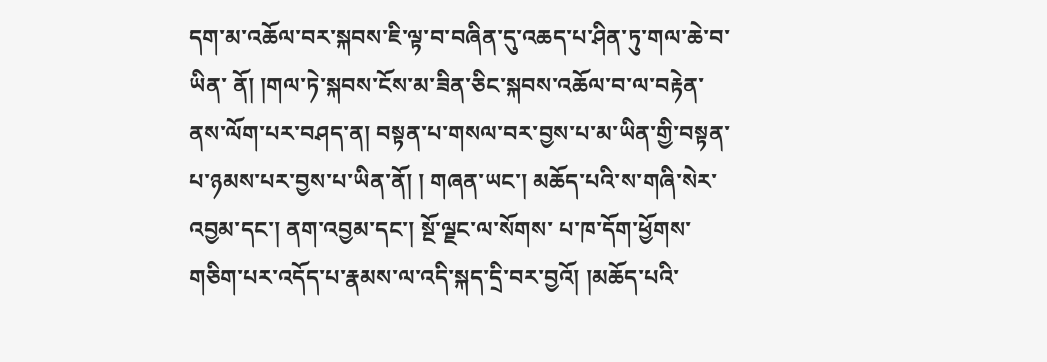དག་མ་འཆོལ་བར་སྐབས་ཇི་ལྟ་བ་བཞིན་དུ་འཆད་པ་ཤིན་ཏུ་གལ་ཆེ་བ་ཡིན་ ནོ། །གལ་ཏེ་སྐབས་ངོས་མ་ཟིན་ཅིང་སྐབས་འཆོལ་བ་ལ་བརྟེན་ནས་ལོག་པར་བཤད་ན། བསྟན་པ་གསལ་བར་བྱས་པ་མ་ཡིན་གྱི་བསྟན་པ་ཉམས་པར་བྱས་པ་ཡིན་ནོ། ། གཞན་ཡང་། མཆོད་པའི་ས་གཞི་སེར་འབྱམ་དང་། ནག་འབྱམ་དང་། སྔོ་ལྗང་ལ་སོགས་ པ་ཁ་དོག་ཕྱོགས་གཅིག་པར་འདོད་པ་རྣམས་ལ་འདི་སྐད་དྲི་བར་བྱའོ། །མཆོད་པའི་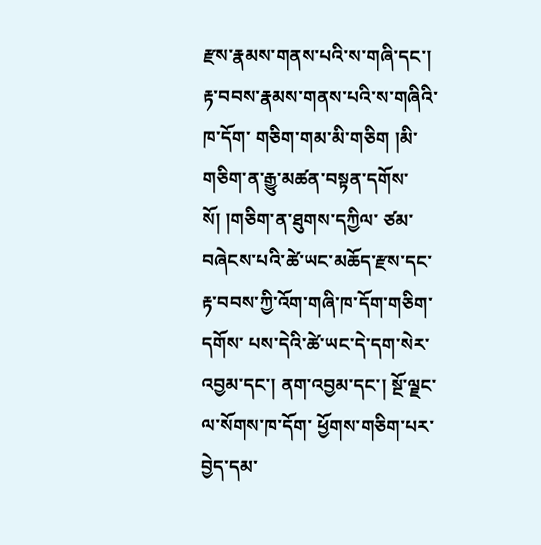རྫས་རྣམས་གནས་པའི་ས་གཞི་དང་། རྟ་བབས་རྣམས་གནས་པའི་ས་གཞིའི་ཁ་དོག་ གཅིག་གམ་མི་གཅིག །མི་གཅིག་ན་རྒྱུ་མཚན་བསྟན་དགོས་སོ། །གཅིག་ན་ཐུགས་དཀྱིལ་ ཙམ་བཞེངས་པའི་ཚེ་ཡང་མཆོད་རྫས་དང་རྟ་བབས་ཀྱི་འོག་གཞི་ཁ་དོག་གཅིག་དགོས་ པས་དེའི་ཚེ་ཡང་དེ་དག་སེར་འབྱམ་དང་། ནག་འབྱམ་དང་། སྔོ་ལྗང་ལ་སོགས་ཁ་དོག་ ཕྱོགས་གཅིག་པར་བྱེད་དམ་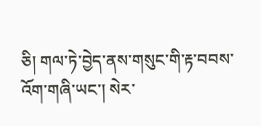ཅི། གལ་ཏེ་བྱེད་ནས་གསུང་གི་རྟ་བབས་འོག་གཞི་ཡང་། སེར་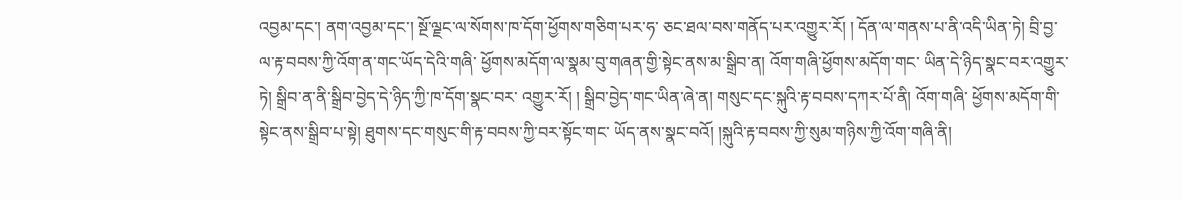འབྱམ་དང་། ནག་འབྱམ་དང་། སྔོ་ལྗང་ལ་སོགས་ཁ་དོག་ཕྱོགས་གཅིག་པར་ཧ་ ཅང་ཐལ་བས་གནོད་པར་འགྱུར་རོ། ། དོན་ལ་གནས་པ་ནི་འདི་ཡིན་ཏེ། བྲི་བྱ་ལ་རྟ་བབས་ཀྱི་འོག་ན་གང་ཡོད་དེའི་གཞི་ ཕྱོགས་མདོག་ལ་སྣམ་བུ་གཞན་གྱི་སྟེང་ནས་མ་སྒྲིབ་ན། འོག་གཞི་ཕྱོགས་མདོག་གང་ ཡིན་དེ་ཉིད་སྣང་བར་འགྱུར་ཏེ། སྒྲིབ་ན་ནི་སྒྲིབ་བྱེད་དེ་ཉིད་ཀྱི་ཁ་དོག་སྣང་བར་ འགྱུར་རོ། ། སྒྲིབ་བྱེད་གང་ཡིན་ཞེ་ན། གསུང་དང་སྐུའི་རྟ་བབས་དཀར་པོ་ནི། འོག་གཞི་ ཕྱོགས་མདོག་གི་སྟེང་ནས་སྒྲིབ་པ་སྟེ། ཐུགས་དང་གསུང་གི་རྟ་བབས་ཀྱི་བར་སྟོང་གང་ ཡོད་ནས་སྣང་བའོ། །སྐུའི་རྟ་བབས་ཀྱི་སུམ་གཉིས་ཀྱི་འོག་གཞི་ནི།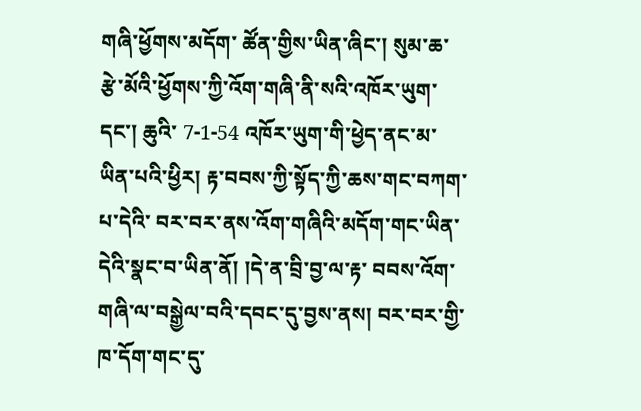གཞི་ཕྱོགས་མདོག་ ཚོན་གྱིས་ཡིན་ཞིང་། སུམ་ཆ་རྩེ་མོའི་ཕྱོགས་ཀྱི་འོག་གཞི་ནི་སའི་འཁོར་ཡུག་དང་། ཆུའི་ 7-1-54 འཁོར་ཡུག་གི་ཕྱེད་ནང་མ་ཡིན་པའི་ཕྱིར། རྟ་བབས་ཀྱི་སྟོད་ཀྱི་ཆས་གང་བཀག་པ་དེའི་ བར་བར་ནས་འོག་གཞིའི་མདོག་གང་ཡིན་དེའི་སྣང་བ་ཡིན་ནོ། །དེ་ན་བྲི་བྱ་ལ་རྟ་ བབས་འོག་གཞི་ལ་བསྒྱེལ་བའི་དབང་དུ་བྱས་ནས། བར་བར་གྱི་ཁ་དོག་གང་དུ་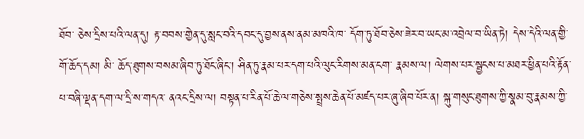ཐོབ་ ཅེས་དྲིས་པའི་ལན་དུ། རྟ་བབས་གྱེན་དུ་སླང་བའི་དབང་དུ་བྱས་ནས་ནམ་མཁའི་ཁ་ དོག་ཏུ་ཐོབ་ཅེས་ཟེར་བ་ཡང་མ་འབྲེལ་བ་ཡིན་ཏེ། དེས་དེའི་ལན་གྱི་གོ་ཆོད་དམ། མི་ ཆོད་ཐུགས་བསམ་ཞིབ་ཏུ་ཐོང་ཞིང་། ཤིན་ཏུ་རྣམ་པར་དག་པའི་ལུང་རིགས་མན་ངག་ རྣམས་ལ། ལེགས་པར་སྦྱངས་པ་མཐར་ཕྱིན་པའི་རྟོན་པ་བཞི་ལྡན་དག་ལ་དྲི་ས་གདའ་ ནའང་དྲིས་ལ། བསྟན་པ་རིན་པོ་ཆེ་ལ་གཅེས་སྤྲས་ཆེན་པོ་མཛད་པར་ཞུ་ཞིབ་པོར་ན། སྐུ་གསུང་ཐུགས་ཀྱི་སྣམ་བུ་རྣམས་ཀྱི་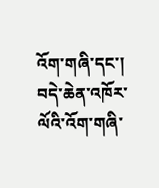འོག་གཞི་དང་། བདེ་ཆེན་འཁོར་ལོའི་འོག་གཞི་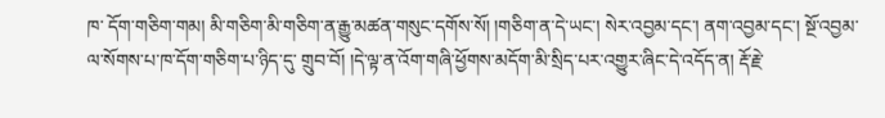ཁ་ དོག་གཅིག་གམ། མི་གཅིག་མི་གཅིག་ན་རྒྱུ་མཚན་གསུང་དགོས་སོ། །གཅིག་ན་དེ་ཡང་། སེར་འབྱམ་དང་། ནག་འབྱམ་དང་། སྔོ་འབྱམ་ལ་སོགས་པ་ཁ་དོག་གཅིག་པ་ཉིད་དུ་ གྲུབ་བོ། །དེ་ལྟ་ན་འོག་གཞི་ཕྱོགས་མདོག་མི་སྲིད་པར་འགྱུར་ཞིང་དེ་འདོད་ན། རྡོ་རྗེ་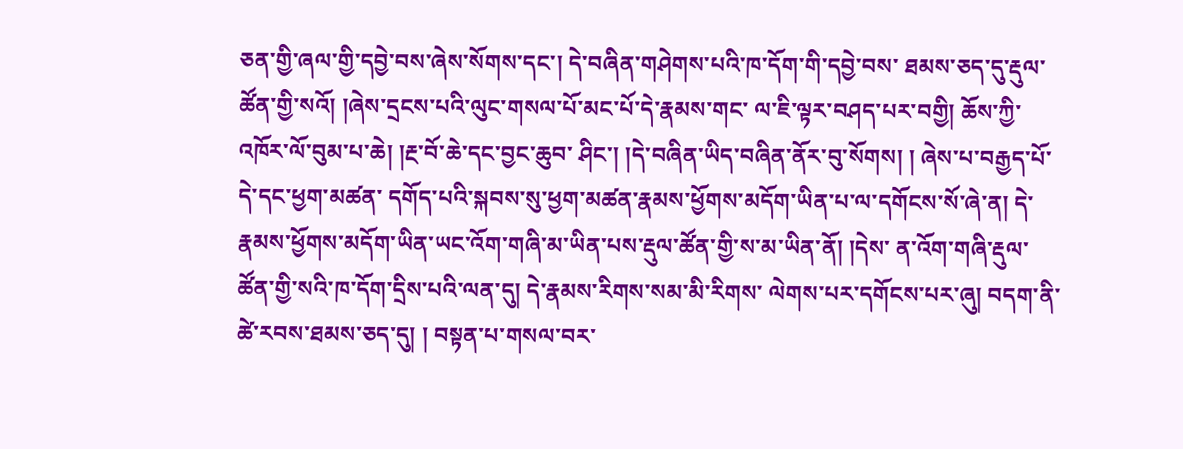ཅན་གྱི་ཞལ་གྱི་དབྱེ་བས་ཞེས་སོགས་དང་། དེ་བཞིན་གཤེགས་པའི་ཁ་དོག་གི་དབྱེ་བས་ ཐམས་ཅད་དུ་རྡུལ་ཚོན་གྱི་སའོ། །ཞེས་དྲངས་པའི་ལུང་གསལ་པོ་མང་པོ་དེ་རྣམས་གང་ ལ་ཇི་ལྟར་བཤད་པར་བགྱི། ཆོས་ཀྱི་འཁོར་ལོ་བུམ་པ་ཆེ། །རྔ་བོ་ཆེ་དང་བྱང་ཆུབ་ ཤིང་། །དེ་བཞིན་ཡིད་བཞིན་ནོར་བུ་སོགས། ། ཞེས་པ་བརྒྱད་པོ་དེ་དང་ཕྱག་མཚན་ དགོད་པའི་སྐབས་སུ་ཕྱག་མཚན་རྣམས་ཕྱོགས་མདོག་ཡིན་པ་ལ་དགོངས་སོ་ཞེ་ན། དེ་ རྣམས་ཕྱོགས་མདོག་ཡིན་ཡང་འོག་གཞི་མ་ཡིན་པས་རྡུལ་ཚོན་གྱི་ས་མ་ཡིན་ནོ། །དེས་ ན་འོག་གཞི་རྡུལ་ཚོན་གྱི་སའི་ཁ་དོག་དྲིས་པའི་ལན་དུ། དེ་རྣམས་རིགས་སམ་མི་རིགས་ ལེགས་པར་དགོངས་པར་ཞུ། བདག་ནི་ཚེ་རབས་ཐམས་ཅད་དུ། ། བསྟན་པ་གསལ་བར་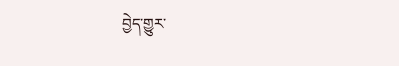བྱེད་གྱུར་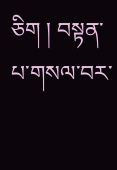ཅིག ། བསྟན་པ་གསལ་བར་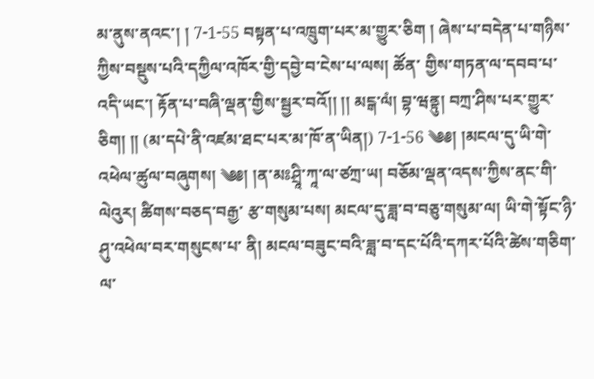མ་ནུས་ནའང་། ། 7-1-55 བསྟན་པ་འཁྲུག་པར་མ་གྱུར་ཅིག ། ཞེས་པ་བདེན་པ་གཉིས་ཀྱིས་བསྡུས་པའི་དཀྱིལ་འཁོར་གྱི་དབྱེ་བ་ངེས་པ་ལས། ཚོན་ གྱིས་གཏན་ལ་དབབ་པ་འདི་ཡང་། རྟོན་པ་བཞི་ལྡན་གྱིས་སྦྱར་བའོ།། །། མངྒ་ལཾ། བྷ་ཝནྟུ། བཀྲ་ཤིས་པར་གྱུར་ཅིག། །། (མ་དཔེ་ནི་འཛམ་ཐང་པར་མ་ཁོ་ན་ཡིན།) 7-1-56 ༄༅། །མངལ་དུ་ཡི་གེ་འཕེལ་ཚུལ་བཞུགས། ༄༅། །ན་མཿཤྲཱི་ཀཱ་ལ་ཙཀྲ་ཡ། བཅོམ་ལྡན་འདས་ཀྱིས་ནང་གི་ལེའུར། ཚིགས་བཅད་བརྒྱ་ རྩ་གསུམ་པས། མངལ་དུ་ཟླ་བ་བཅུ་གསུམ་ལ། ཡི་གེ་སྟོང་ཉི་ཤུ་འཕེལ་བར་གསུངས་པ་ ནི། མངལ་བཟུང་བའི་ཟླ་བ་དང་པོའི་དཀར་པོའི་ཚེས་གཅིག་ལ་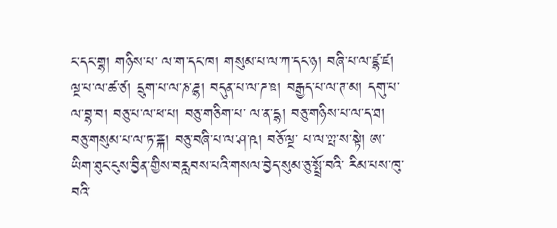ང་དང་གྷ། གཉིས་པ་ ལ་ག་དང་ཁ། གསུམ་པ་ལ་ཀ་དང་ཉ། བཞི་པ་ལ་ཛྷ་ཛ། ལྔ་པ་ལ་ཚ་ཙ། དྲུག་པ་ལ་ཎ་ཌྷ། བདུན་པ་ལ་ཌ་ཋ། བརྒྱད་པ་ལ་ཊ་མ། དགུ་པ་ལ་བྷ་བ། བཅུ་པ་ལ་ཕ་པ། བཅུ་གཅིག་པ་ ལ་ན་དྷ། བཅུ་གཉིས་པ་ལ་ད་ཐ། བཅུ་གསུམ་པ་ལ་ཏ་ྈྐ། བཅུ་བཞི་པ་ལ་ཤ་ཥ། བཅོ་ལྔ་ པ་ལ་ྉྤ་ས་སྟེ། ཨ་ཡིག་ཐུང་ངུས་བྱིན་གྱིས་བརླབས་པའི་གསལ་བྱེད་སུམ་ཅུ་སྤྲོ་བའི་ རིམ་པས་ཁུ་བའི་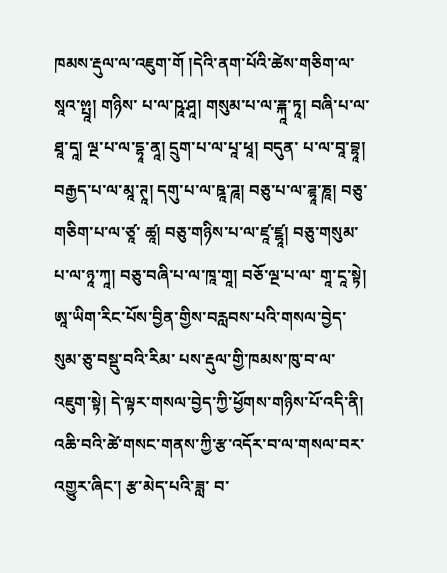ཁམས་རྡུལ་ལ་འཇུག་གོ །དེའི་ནག་པོའི་ཚེས་གཅིག་ལ་སཱའ་ྉྤཱ། གཉིས་ པ་ལ་ཥཱ་ཤཱ། གསུམ་པ་ལ་ྈྐཱ་ཏཱ། བཞི་པ་ལ་ཐཱ་དཱ། ལྔ་པ་ལ་དྷཱ་ནཱ། དྲུག་པ་ལ་པཱ་ཕཱ། བདུན་ པ་ལ་བཱ་བྷཱ། བརྒྱད་པ་ལ་མཱ་ཊཱ། དགུ་པ་ལ་ཋཱ་ཌཱ། བཅུ་པ་ལ་ཌྷཱ་ཎཱ། བཅུ་གཅིག་པ་ལ་ཙཱ་ ཚཱ། བཅུ་གཉིས་པ་ལ་ཛཱ་ཛྷཱ། བཅུ་གསུམ་པ་ལ་ཉཱ་ཀཱ། བཅུ་བཞི་པ་ལ་ཁཱ་གཱ། བཅོ་ལྔ་པ་ལ་ གཱ་ངཱ་སྟེ། ཨཱ་ཡིག་རིང་པོས་བྱིན་གྱིས་བརླབས་པའི་གསལ་བྱེད་སུམ་ཅུ་བསྡུ་བའི་རིམ་ པས་རྡུལ་གྱི་ཁམས་ཁུ་བ་ལ་འཇུག་སྟེ། དེ་ལྟར་གསལ་བྱེད་ཀྱི་ཕྱོགས་གཉིས་པོ་འདི་ནི། འཆི་བའི་ཚེ་གསང་གནས་ཀྱི་རྩ་འདོར་བ་ལ་གསལ་བར་འགྱུར་ཞིང་། རྩ་མེད་པའི་ཟླ་ བ་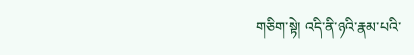གཅིག་སྟེ། འདི་ནི་ཉའི་རྣམ་པའི་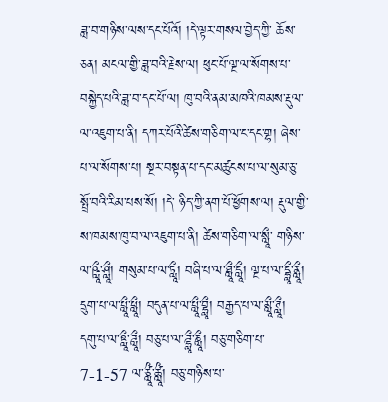ཟླ་བ་གཉིས་ལས་དང་པོའོ། །དེ་ལྟར་གསལ་བྱེད་ཀྱི་ ཆོས་ཅན། མངལ་གྱི་ཟླ་བའི་རྗེས་ལ། ཕུང་པོ་ལྔ་ལ་སོགས་པ་བསྐྱེད་པའི་ཟླ་བ་དང་པོ་ལ། ཁུ་བའི་ནམ་མཁའི་ཁམས་རྡུལ་ལ་འཇུག་པ་ནི། དཀར་པོའི་ཚེས་གཅིག་ལ་ང་དང་གྷ། ཞེས་པ་ལ་སོགས་པ། སྔར་བསྟན་པ་དང་མཚུངས་པ་ལ་སུམ་ཅུ་སྤྲོ་བའི་རིམ་པས་སོ། །དེ་ ཉིད་ཀྱི་ནག་པོ་ཕྱོགས་ལ། རྡུལ་གྱི་ས་ཁམས་ཁུ་བ་ལ་འཇུག་པ་ནི། ཚེས་གཅིག་ལ་སླཱྀ་ གཉིས་ལ་ཥླཱྀ་ཤླཱྀ། གསུམ་པ་ལ་ཏླཱྀ། བཞི་པ་ལ་ཐླཱྀ་དླཱྀ། ལྔ་པ་ལ་དྷླཱྀ་ནླཱྀ། དྲུག་པ་ལ་པླཱྀ་ཕླཱྀ། བདུན་པ་ལ་པླཱྀ་བྷླཱྀ། བརྒྱད་པ་ལ་མླཱྀ་ཊླཱྀ། དགུ་པ་ལ་ཋླཱྀ་ཌླཱྀ། བཅུ་པ་ལ་ཌྷླཱྀ་ཎླཱྀ། བཅུ་གཅིག་པ་ 7-1-57 ལ་ཙླཱྀ་ཚླཱྀ། བཅུ་གཉིས་པ་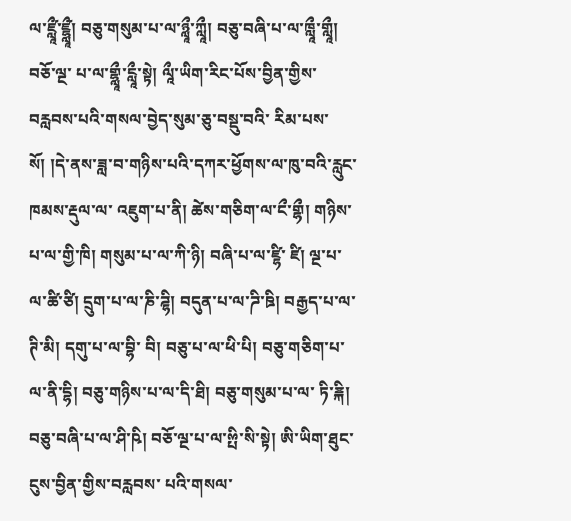ལ་ཛླཱྀ་ཛྷླཱྀ། བཅུ་གསུམ་པ་ལ་ཉླཱྀ་ཀླཱྀ། བཅུ་བཞི་པ་ལ་ཁླཱྀ་གླཱྀ། བཅོ་ལྔ་ པ་ལ་གྷླཱྀ་ངླཱྀ་སྟེ། ལཱྀ་ཡིག་རིང་པོས་བྱིན་གྱིས་བརླབས་པའི་གསལ་བྱེད་སུམ་ཅུ་བསྡུ་བའི་ རིམ་པས་སོ། །དེ་ནས་ཟླ་བ་གཉིས་པའི་དཀར་ཕྱོགས་ལ་ཁུ་བའི་རླུང་ཁམས་རྡུལ་ལ་ འཇུག་པ་ནི། ཚེས་གཅིག་ལ་ངྀ་གྷྀ། གཉིས་པ་ལ་གྱི་ཁི། གསུམ་པ་ལ་ཀི་ཉི། བཞི་པ་ལ་ཛྷི་ ཛི། ལྔ་པ་ལ་ཚི་ཙི། དྲུག་པ་ལ་ཎི་ཌྷི། བདུན་པ་ལ་ཌི་ཋི། བརྒྱད་པ་ལ་ཊི་མི། དགུ་པ་ལ་བྷི་ བི། བཅུ་པ་ལ་ཕི་པི། བཅུ་གཅིག་པ་ལ་ནི་དྷི། བཅུ་གཉིས་པ་ལ་དི་ཐི། བཅུ་གསུམ་པ་ལ་ ཏི་ྈྐི། བཅུ་བཞི་པ་ལ་ཤི་ཥི། བཅོ་ལྔ་པ་ལ་ྉྤི་སི་སྟེ། ཨི་ཡིག་ཐུང་ངུས་བྱིན་གྱིས་བརླབས་ པའི་གསལ་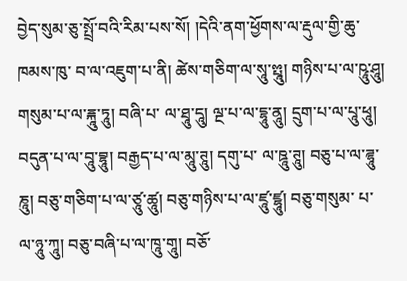བྱེད་སུམ་ཅུ་སྤྲོ་བའི་རིམ་པས་སོ། །དེའི་ནག་ཕྱོགས་ལ་རྡུལ་གྱི་ཆུ་ཁམས་ཁུ་ བ་ལ་འཇུག་པ་ནི། ཚེས་གཅིག་ལ་སཱུ་ྉྤཱུ། གཉིས་པ་ལ་ཥཱུ་ཤཱུ། གསུམ་པ་ལ་ྈྐཱུ་ཏཱུ། བཞི་པ་ ལ་ཐཱུ་དཱུ། ལྔ་པ་ལ་དྷཱུ་ནཱུ། དྲུག་པ་ལ་པཱུ་ཕཱུ། བདུན་པ་ལ་བཱུ་བྷཱུ། བརྒྱད་པ་ལ་མཱུ་ཊཱུ། དགུ་པ་ ལ་ཋཱུ་ཊཱུ། བཅུ་པ་ལ་ཌྷཱུ་ཎཱུ། བཅུ་གཅིག་པ་ལ་ཙཱུ་ཚཱུ། བཅུ་གཉིས་པ་ལ་ཛཱུ་ཛྷཱུ། བཅུ་གསུམ་ པ་ལ་ཉཱུ་ཀཱུ། བཅུ་བཞི་པ་ལ་ཁཱུ་གཱུ། བཅོ་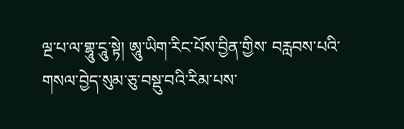ལྔ་པ་ལ་གྷཱུ་ངཱུ་སྟེ། ཨཱུ་ཡིག་རིང་པོས་བྱིན་གྱིས་ བརླབས་པའི་གསལ་བྱེད་སུམ་ཅུ་བསྡུ་བའི་རིམ་པས་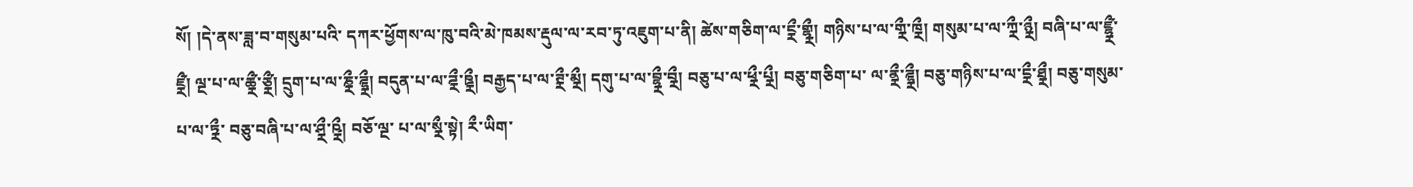སོ། །དེ་ནས་ཟླ་བ་གསུམ་པའི་ དཀར་ཕྱོགས་ལ་ཁུ་བའི་མེ་ཁམས་རྡུལ་ལ་རབ་ཏུ་འཇུག་པ་ནི། ཚེས་གཅིག་ལ་ངྼྀ་གྷྼྀ། གཉིས་པ་ལ་གྼྀ་ཁྼྀ། གསུམ་པ་ལ་ཀྼྀ་ཉྼྀ། བཞི་པ་ལ་ཛྷྼྀ་ཛྼྀ། ལྔ་པ་ལ་ཚྼྀ་ཙྼྀ། དྲུག་པ་ལ་ཎྼྀ་ཌྷྼྀ། བདུན་པ་ལ་ཌྼྀ་ཋྼྀ། བརྒྱད་པ་ལ་ཊྼྀ་མྼྀ། དགུ་པ་ལ་བྷྼྀ་བྼྀ། བཅུ་པ་ལ་ཕྼྀ་པྼྀ། བཅུ་གཅིག་པ་ ལ་ནྼྀ་ཌྷྼྀ། བཅུ་གཉིས་པ་ལ་དྼྀ་ཐྼྀ། བཅུ་གསུམ་པ་ལ་ཏྼྀ་ བཅུ་བཞི་པ་ལ་ཤྼྀ་ཥྼྀ། བཅོ་ལྔ་ པ་ལ་སྼྀ་སྟེ། རྀ་ཡིག་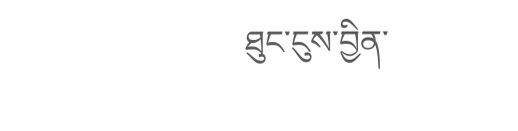ཐུང་ངུས་བྱིན་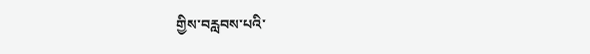གྱིས་བརླབས་པའི་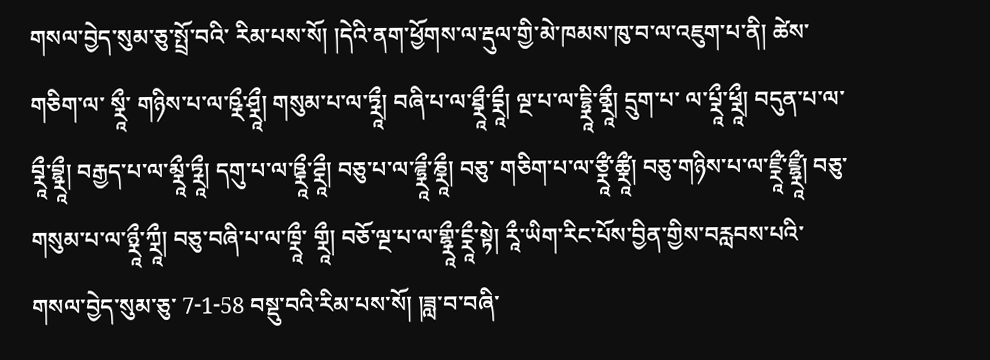གསལ་བྱེད་སུམ་ཅུ་སྤྲོ་བའི་ རིམ་པས་སོ། །དེའི་ནག་ཕྱོགས་ལ་རྡུལ་གྱི་མེ་ཁམས་ཁུ་བ་ལ་འཇུག་པ་ནི། ཚེས་གཅིག་ལ་ སྼཱྀ་ གཉིས་པ་ལ་ཥྼྀ་ཤྼཱྀ། གསུམ་པ་ལ་ཏྼཱྀ། བཞི་པ་ལ་ཐྼཱྀ་དྼཱྀ། ལྔ་པ་ལ་དྷྼཱི་ནྼཱྀ། དྲུག་པ་ ལ་པྼཱྀ་ཕྼཱྀ། བདུན་པ་ལ་བྼཱྀ་བྷྼཱྀ། བརྒྱད་པ་ལ་མྼཱྀ་ཏྼཱྀ། དགུ་པ་ལ་ཋྼཱྀ་ཌྼཱྀ། བཅུ་པ་ལ་ཌྷྼཱྀ་ཎྼཱྀ། བཅུ་ གཅིག་པ་ལ་ཙྼཱྀ་ཚྼཱྀ། བཅུ་གཉིས་པ་ལ་ཛྼཱྀ་ཛྷྼཱྀ། བཅུ་གསུམ་པ་ལ་ཉྼཱྀ་ཀྼཱྀ། བཅུ་བཞི་པ་ལ་ཁྼཱྀ་ གྼཱྀ། བཅོ་ལྔ་པ་ལ་གྷྼཱྀ་ངྼཱྀ་སྟེ། རཱྀ་ཡིག་རིང་པོས་བྱིན་གྱིས་བརླབས་པའི་གསལ་བྱེད་སུམ་ཅུ་ 7-1-58 བསྡུ་བའི་རིམ་པས་སོ། །ཟླ་བ་བཞི་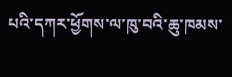པའི་དཀར་ཕྱོགས་ལ་ཁུ་བའི་ཆུ་ཁམས་